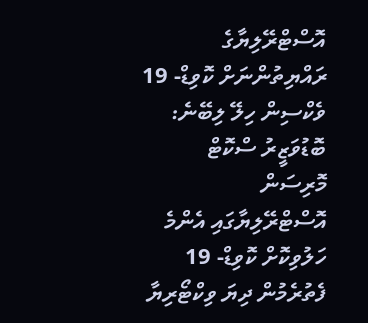އޮސްޓްރޭލިޔާގެ ރައްޔިތުންނަށް ކޮވިޑް- 19 ވެކްސިން ހިލޭ ލިބޭނެ: ބޮޑުވަޒީރު ސްކޮޓް މޮރިސަން
އޮސްޓްރޭލިޔާގައި އެންމެ ހަލުވިކޮށް ކޮވިޑް- 19 ފެތުރެމުން ދިޔަ ވިކްޓޯރިޔާ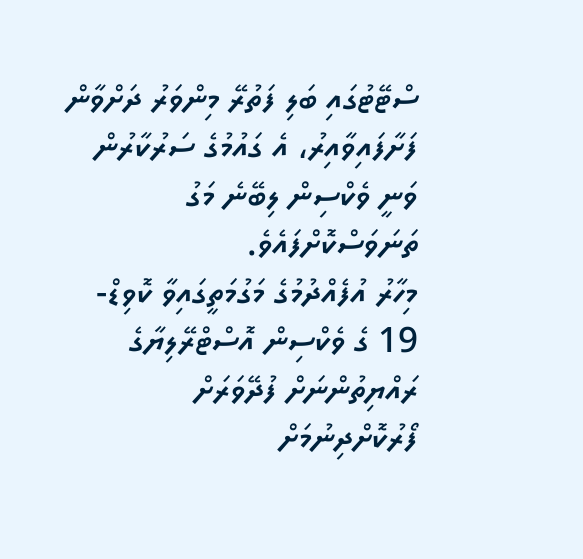ސްޓޭޓުގައި ބަލި ފަތުރޭ މިންވަރު ދަށްވާން ފަށާފައިވާއިރު، އެ ގައުމުގެ ސަރުކާރުން ވަނީ ވެކްސިން ލިބޭނެ މަގު ތަނަވަސްކޮށްފައެވެ.
މިހާރު އުފެއްދުމުގެ މަގުމަތީގައިވާ ކޮވިޑް- 19 ގެ ވެކްސިން އޮސްޓްރޭލިޔާގެ ރައްޔިތުންނަށް ފުދޭވަރަށް ފޯރުކޮށްދިނުމަށް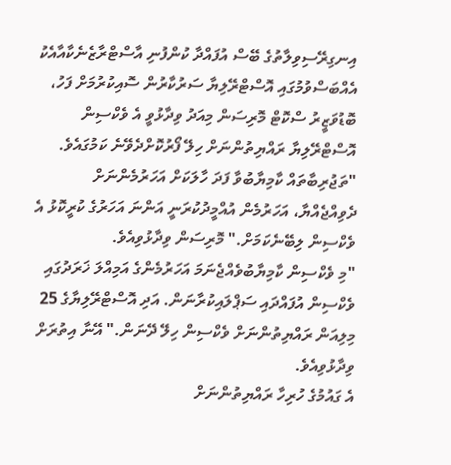އިނގިރޭސިވިލާތުގެ ބޭސް އުފައްދާ ކުންފުނި އާސްޓްރާޒެނެކާއާއެކު އެއްބަސްވުމުގައި އޮސްޓްރޭލިޔާ ސަރުކާރުން ސޮއިކުރުމަށް ފަހު، ބޮޑުވަޒީރު ސްކޮޓް މޮރިސަން މިއަދު ވިދާޅުވީ އެ ވެކްސިން އޮސްޓްރޭލިޔާ ރައްޔިތުންނަށް ހިލޭ ފޯރުކޮށްދެވޭނެ ކަމުގައެވެ.
"ތަޖުރިބާތައް ކާމިޔާބުވާ ފަދަ ހާލަކަށް އަހަރުމެންނަށް ދެވިއްޖެއްޔާ، އަހަރުމެން އުއްމީދުކުރަނީ އަންނަ އަހަރުގެ ކުރީކޮޅު އެ ވެކްސިން ލިބޭނެކަމަށް." މޮރިސަން ވިދާޅުވިއެވެ.
"މި ވެކްސިން ކާމިޔާބުވެއްޖެނަމަ އަހަރުމެންގެ އަމިއްލަ ޚަރަދުގައި ވެކްސިން އުފައްދައި ސަޕްލައިކުރާނަން. އަދި އޮސްޓްރޭލިޔާގެ 25 މިލިއަން ރައްޔިތުންނަށް ވެކްސިން ހިލޭ ދޭނަން." އޭނާ އިތުރަށް ވިދާޅުވިއެވެ.
އެ ގައުމުގެ ހުރިހާ ރައްޔިތުންނަށް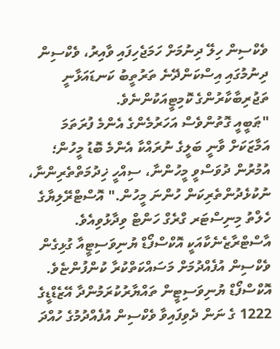ވެކްސިން ހިލޭ ދިނުމަށް ހަމަޖެހިފައި ވާއިރު، ވެކްސިން ދިނުމުގައި އިސްކަންދޭނެ ތަރުތީބު ކަނޑައަޅާނީ ތަޖުރިބާކާރުންގެ ކޮމިޓީއަކުންނެވެ.
"ޠަބީއީ ގޮތުންވެސް އަހަރުމެންގެ އެންމެ ފުރަތަމަ އަމާޒަކަށް ވާނީ ބަލީގެ ނުރައްކާ އެންމެ ބޮޑު މީހުން؛ އުމުރުން ދުވަސްވީ މީހުންނާ، ސިއްހީ ޚިދުމަތްތެރިންނާ، ނުކުޅެދުންތެރިކަން ހުންނަ މީހުން." އޮސްޓްރޭލިޔާގެ ހެލްތު މިނިސްޓަރ ގްރެގް ހަންޓް ވިދާޅުވިއެވެ.
އާސްޓްރާޒެނެކާއަކީ އޮކްސްފޯޑް ޔުނިވަސިޓީއާ ގުޅިގެން ވެކްސިން އުފެއްދުމަށް މަސައްކަތްކުރާ ކުންފުންޏެވެ. އޮކްސްފޯޑް ޔުނިވަސިޓީން ތައްޔާރުކުރަމުންދާ އޭޒެޑްޑީގެ 1222 ގެ ނަން ދެވިފައިވާ ވެކްސިން އުފެއްދުމުގެ ހުއްދަ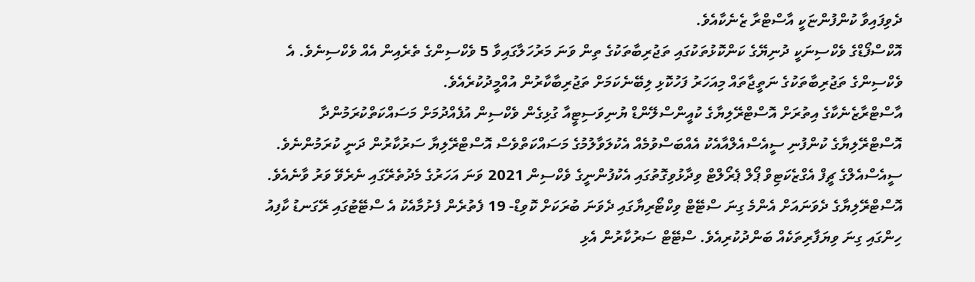ދެވިފައިވާ ކުންފުންޏަކީ އާސްޓްރާ ޒެނެކާއެވެ.
އޮކްސްފޯޑްގެ ވެކްސިނަކީ ދުނިޔޭގެ ކަންކޮޅުތަކުގައި ތަޖުރިބާތަކުގެ ތިން ވަނަ މަރުހަލާގައިވާ 5 ވެކްސިންގެ ތެރެއިން އެއް ވެކްސިނެވެ. އެ ވެކްސިންގެ ތަޖުރިބާތަކުގެ ނަތީޖާތައް މިއަހަރު ފަހުކޮޅި ލިބޭނެކަމަށް ތަޖުރިބާކާރުން އުއްމީދުކުރެއެވެ.
އާސްޓްރާޒެނެކާގެ އިތުރަށް އޮސްޓްރޭލިޔާގެ ކުއީންސްލޭންޑް ޔުނިވަސިޓީއާ ގުޅިގެން ވެކްސިން އުފެއްދުމަށް މަސައްކަތްކުރަމުންދާ އޮސްޓްރޭލިޔާގެ ކުންފުނި ސީއެސްއެލްއާއެކު އެއްބަސްވުމެއް އެކުލަވާލުމުގެ މަސައްކަތްވެސް އޮސްޓްރޭލިޔާ ސަރުކާރުން ދަނީ ކުރަމުންނެވެ.
ސީއެސްއެލްގެ ޗީފް އެގްޒެކަޓިވް ޕޯލް ޕެރޯލްޓް ވިދާޅުވިގޮތުގައި އެކުފުންނީގެ ވެކްސިން 2021 ވަނަ އަހަރުގެ މެދުތެރޭގައި ނެރެވޭ ވަރު ވާނެއެވެ.
އޮސްޓްރޭލިޔާގެ ދެވަނައަށް އެންމެ ގިނަ ސްޓޭޓް ވިކްޓޯރިޔާގައި ދެވަނަ ބުރަކަށް ކޮވިޑް- 19 ފެތުރެން ފެށުމާއެކު އެ ސްޓޭޓުގައި ރޭގަނޑު ކާފިއު ހިންގައި ގިނަ ވިޔަފާރިތަކެއް ބަންދުކުރިއެވެ. ސްޓޭޓް ސަރުކާރުން އެޅި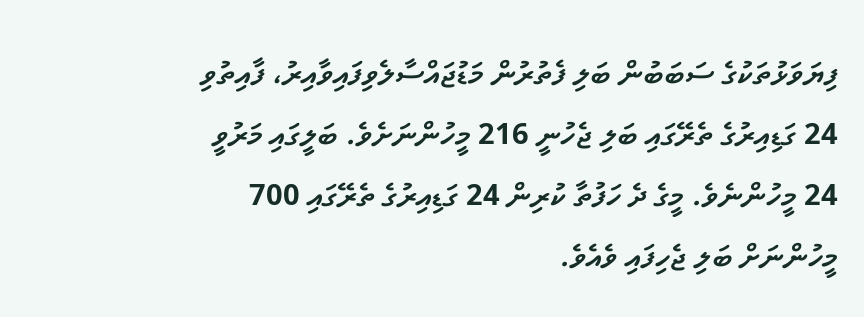ފިޔަވަޅުތަކުގެ ސަބަބުން ބަލި ފެތުރުން މަޑުޖައްސާލެވިފައިވާއިރު، ފާއިތުވި 24 ގަޑިއިރުގެ ތެރޭގައި ބަލި ޖެހުނީ 216 މީހުންނަށެވެ. ބަލީގައި މަރުވީ 24 މީހުންނެވެ. މީގެ ދެ ހަފުތާ ކުރިން 24 ގަޑިއިރުގެ ތެރޭގައި 700 މީހުންނަށް ބަލި ޖެހިފައި ވެއެވެ.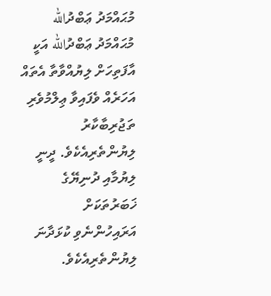މުޙައްމަދު ޢަބްދުالله
މުޙައްމަދު ޢަބްދުالله އަކީ އާފަތިހަށް ލިޔުއްވާތާ އެތައް އަހަރެއް ވެފައިވާ ޢިލްމުވެރި ތަޖުރިބާކާރު ލިޔުންތެރިއެކެވެ. ދީނީ ލިޔުމާއި ދުނިޔޭގެ ޚަބަރުތަކަށް އަރައިހުންނެވި ކުޅަދާނަ ލިޔުންތެރިއެކެވެ.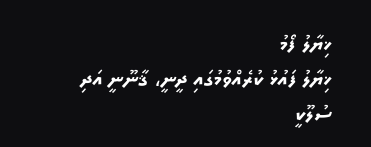ޚިޔާލު ފޯމު
ޚިޔާލު ފައުޅު ކުރެއްވުމުގައި ދީނީ، ޤާނޫނީ އަދި ސުލޫކީ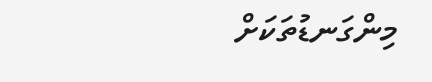މިންގަނޑުތަކަށް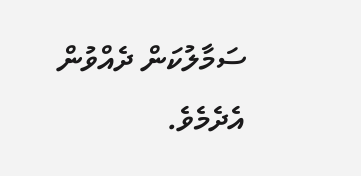ސަމާލުކަން ދެއްވުން އެދެމެވެ.